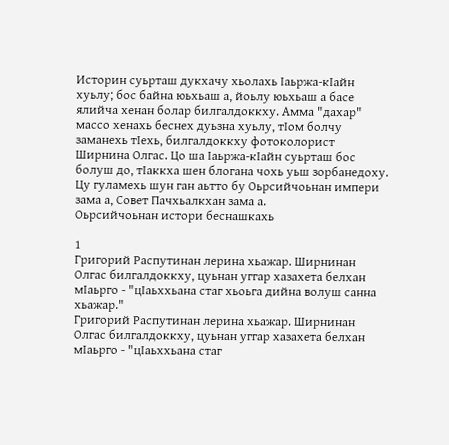Историн суьрташ дукхачу хьолахь Iаьржа-кIайн хуьлу; бос байна юьхьаш а, йоьлу юьхьаш а басе ялийча хенан болар билгалдоккху. Амма "дахар" массо хенахь беснех дуьзна хуьлу, тIом болчу заманехь тIехь, билгалдоккху фотоколорист Ширнина Олгас. Цо ша Iаьржа-кIайн суьрташ бос болуш до, тIаккха шен блогана чохь уьш зорбанедоху. Цу гуламехь шун ган аьтто бу Оьрсийчоьнан импери зама а, Совет Пачхьалкхан зама а.
Оьрсийчоьнан истори беснашкахь

1
Григорий Распутинан лерина хьажар. Ширнинан Олгас билгалдоккху, цуьнан уггар хазахета белхан мIаьрго - "цIаьххьана стаг хьоьга дийна волуш санна хьажар."
Григорий Распутинан лерина хьажар. Ширнинан Олгас билгалдоккху, цуьнан уггар хазахета белхан мIаьрго - "цIаьххьана стаг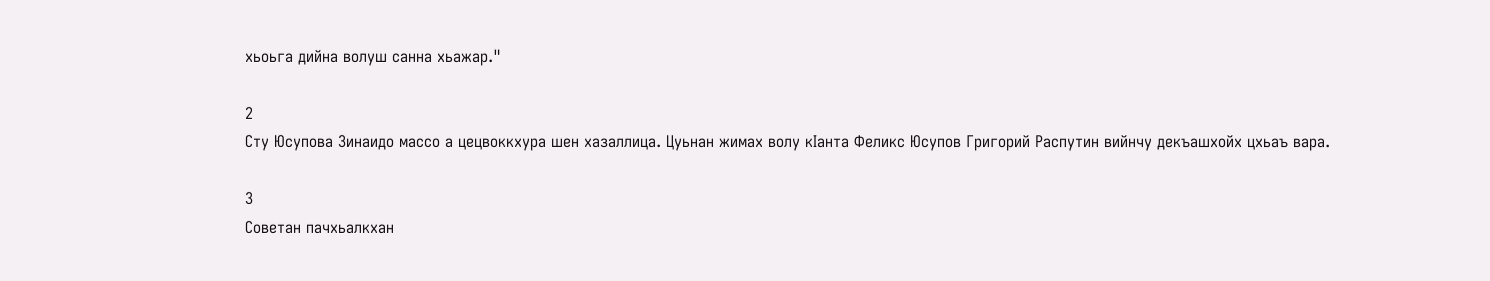хьоьга дийна волуш санна хьажар."

2
Сту Юсупова Зинаидо массо а цецвоккхура шен хазаллица. Цуьнан жимах волу кIанта Феликс Юсупов Григорий Распутин вийнчу декъашхойх цхьаъ вара.

3
Советан пачхьалкхан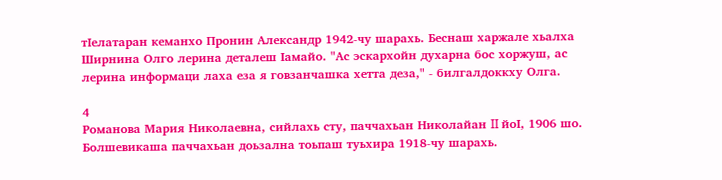тIелатаран кеманхо Пронин Александр 1942-чу шарахь. Беснаш харжале хьалха Ширнина Олго лерина деталеш Iамайо. "Ас эскархойн духарна бос хоржуш, ас лерина информаци лаха еза я говзанчашка хетта деза," - билгалдоккху Олга.

4
Романова Мария Николаевна, сийлахь сту, паччахьан Николайан II йоI, 1906 шо. Болшевикаша паччахьан доьзална тоьпаш туьхира 1918-чу шарахь.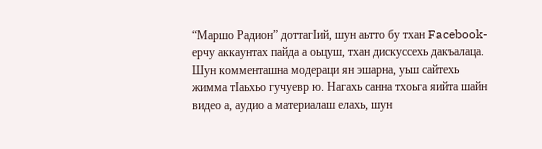“Маршо Радион” доттагIий, шун аьтто бу тхан Facebook-ерчу аккаунтах пайда а оьцуш, тхан дискуссехь дакъалаца. Шун комменташна модераци ян эшарна, уьш сайтехь жимма тIаьхьо гучуевр ю. Нагахь санна тхоьга яийта шайн видео а, аудио а материалаш елахь, шун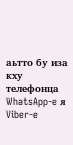аьтто бу иза кху телефонца WhatsApp-e я Viber-e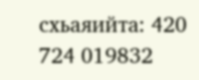схьаяийта: 420 724 019832